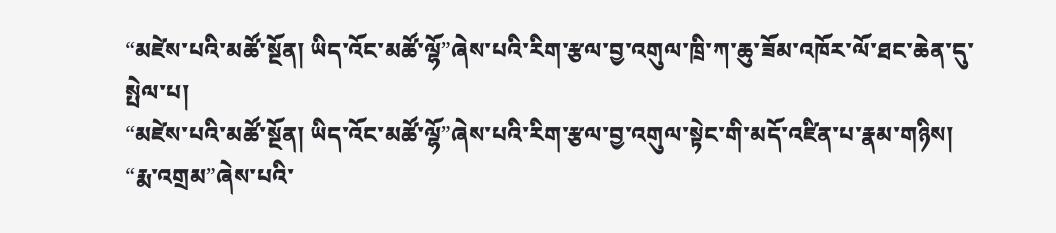“མཛེས་པའི་མཚོ་སྔོན། ཡིད་འོང་མཚོ་ལྷོ”ཞེས་པའི་རིག་རྩལ་བྱ་འགུལ་ཁྲི་ཀ་ཆུ་ཟོམ་འཁོར་ལོ་ཐང་ཆེན་དུ་སྤེལ་པ།
“མཛེས་པའི་མཚོ་སྔོན། ཡིད་འོང་མཚོ་ལྷོ”ཞེས་པའི་རིག་རྩལ་བྱ་འགུལ་སྟེང་གི་མདོ་འཛིན་པ་རྣམ་གཉིས།
“རྨ་འགྲམ”ཞེས་པའི་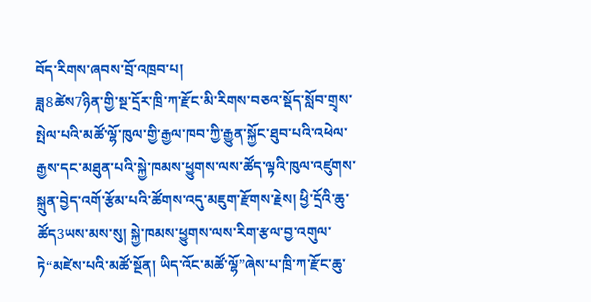བོད་རིགས་ཞབས་བྲོ་འཁྲབ་པ།
ཟླ8ཚེས7ཉིན་གྱི་སྔ་དྲོར་ཁྲི་ཀ་རྫོང་མི་རིགས་བཅའ་སྡོད་སློབ་གྲྭས་སྤེལ་པའི་མཚོ་ལྷོ་ཁུལ་གྱི་རྒྱལ་ཁབ་ཀྱི་རྒྱུན་སྐྱོང་ཐུབ་པའི་འཕེལ་རྒྱས་དང་མཐུན་པའི་སྐྱེ་ཁམས་ཕྱུགས་ལས་ཚོད་ལྟའི་ཁུལ་འཛུགས་སྐྲུན་བྱེད་འགོ་རྩོམ་པའི་ཚོགས་འདུ་མཇུག་རྫོགས་རྗེས། ཕྱི་དྲོའི་ཆུ་ཚོད3ཡས་མས་སུ། སྐྱེ་ཁམས་ཕྱུགས་ལས་རིག་རྩལ་བྱ་འགུལ་ཏེ“མཛེས་པའི་མཚོ་སྔོན། ཡིད་འོང་མཚོ་ལྷོ”ཞེས་པ་ཁྲི་ཀ་རྫོང་ཆུ་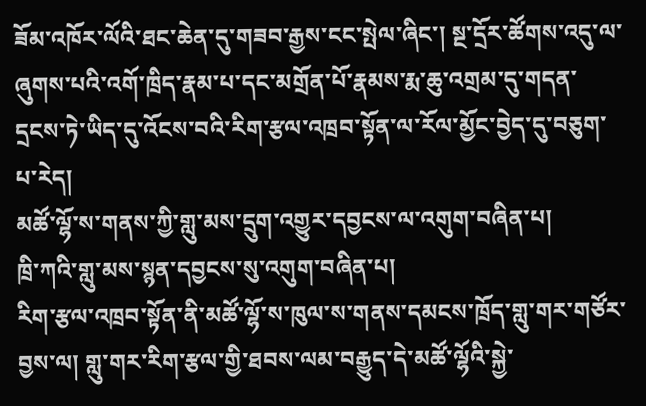ཟོམ་འཁོར་ལོའི་ཐང་ཆེན་དུ་གཟབ་རྒྱས་ངང་སྤེལ་ཞིང་། སྔ་དྲོར་ཚོགས་འདུ་ལ་ཞུགས་པའི་འགོ་ཁྲིད་རྣམ་པ་དང་མགྲོན་པོ་རྣམས་རྨ་ཆུ་འགྲམ་དུ་གདན་དྲངས་ཏེ་ཡིད་དུ་འོངས་བའི་རིག་རྩལ་འཁྲབ་སྟོན་ལ་རོལ་མྱོང་བྱེད་དུ་བཅུག་པ་རེད།
མཚོ་ལྷོ་ས་གནས་ཀྱི་གླུ་མས་དྲུག་འགྱུར་དབྱངས་ལ་འགུག་བཞིན་པ།
ཁྲི་ཀའི་གླུ་མས་སྙན་དབྱངས་སུ་འགུག་བཞིན་པ།
རིག་རྩལ་འཁྲབ་སྟོན་ནི་མཚོ་ལྷོ་ས་ཁུལ་ས་གནས་དམངས་ཁྲོད་གླུ་གར་གཙོར་བྱས་ལ། གླུ་གར་རིག་རྩལ་གྱི་ཐབས་ལམ་བརྒྱུད་དེ་མཚོ་ལྷོའི་སྐྱེ་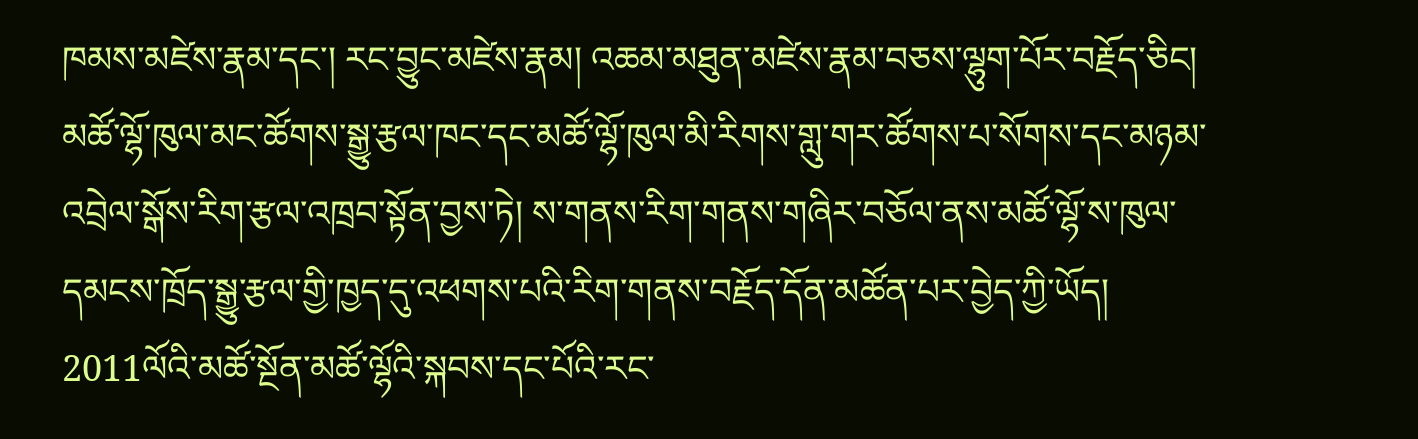ཁམས་མཛེས་རྣམ་དང་། རང་བྱུང་མཛེས་རྣམ། འཆམ་མཐུན་མཛེས་རྣམ་བཅས་ལྷུག་པོར་བརྗོད་ཅིང། མཚོ་ལྷོ་ཁུལ་མང་ཚོགས་སྒྱུ་རྩལ་ཁང་དང་མཚོ་ལྷོ་ཁུལ་མི་རིགས་གླུ་གར་ཚོགས་པ་སོགས་དང་མཉམ་འབྲེལ་སྒོས་རིག་རྩལ་འཁྲབ་སྟོན་བྱས་ཏེ། ས་གནས་རིག་གནས་གཞིར་བཅོལ་ནས་མཚོ་ལྷོ་ས་ཁུལ་དམངས་ཁྲོད་སྒྱུ་རྩལ་གྱི་ཁྱད་དུ་འཕགས་པའི་རིག་གནས་བརྗོད་དོན་མཚོན་པར་བྱེད་ཀྱི་ཡོད།
2011ལོའི་མཚོ་སྔོན་མཚོ་ལྷོའི་སྐབས་དང་པོའི་རང་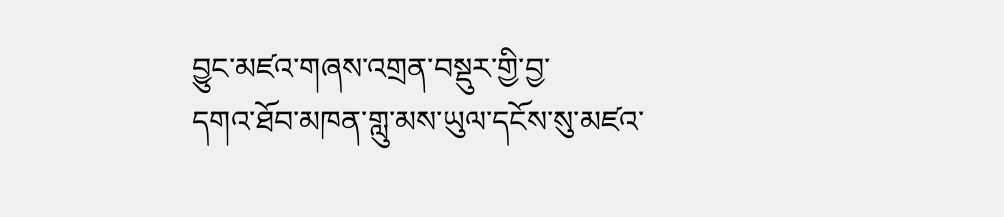བྱུང་མཛའ་གཞས་འགྲན་བསྡུར་གྱི་བྱ་
དགའ་ཐོབ་མཁན་གླུ་མས་ཡུལ་དངོས་སུ་མཛའ་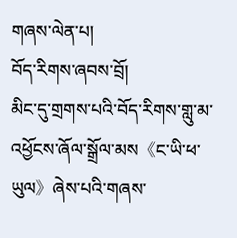གཞས་ལེན་པ།
བོད་རིགས་ཞབས་བྲོ།
མིང་དུ་གྲགས་པའི་བོད་རིགས་གླུ་མ་འཕྱོངས་ཞོལ་སྒྲོལ་མས《ང་ཡི་ཕ་ཡུལ》ཞེས་པའི་གཞས་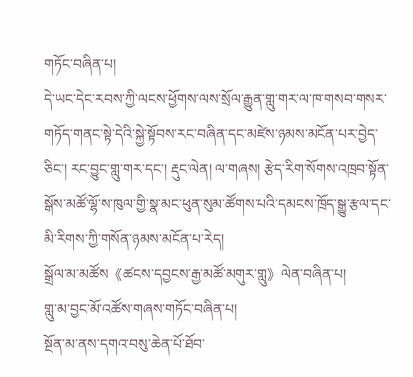གཏོང་བཞིན་པ།
དེ་ཡང་དེང་རབས་ཀྱི་ལངས་ཕྱོགས་ལས་སྲོལ་རྒྱུན་གླུ་གར་ལ་ཁ་གསབ་གསར་གཏོད་གནང་སྟེ་དེའི་སྐྱེ་སྟོབས་རང་བཞིན་དང་མཛེས་ཉམས་མངོན་པར་བྱེད་ཅིང་། རང་བྱུང་གླུ་གར་དང་། རྡུང་ལེན། ལ་གཞས། རྩེད་རིག་སོགས་འཁྲབ་སྟོན་སྒོས་མཚོ་ལྷོ་ས་ཁུལ་གྱི་སྣ་མང་ཕུན་སུམ་ཚོགས་པའི་དམངས་ཁྲོད་སྒྱུ་རྩལ་དང་མི་རིགས་ཀྱི་གསོན་ཉམས་མངོན་པ་རེད།
སྒྲོལ་མ་མཚོས《ཚངས་དབྱངས་རྒྱ་མཚོ་མགུར་གླུ》ལེན་བཞིན་པ།
གླུ་མ་བྱང་མོ་འཚོས་གཞས་གཏོང་བཞིན་པ།
སྔོན་མ་ནས་དགའ་བསུ་ཆེན་པོ་ཐོབ་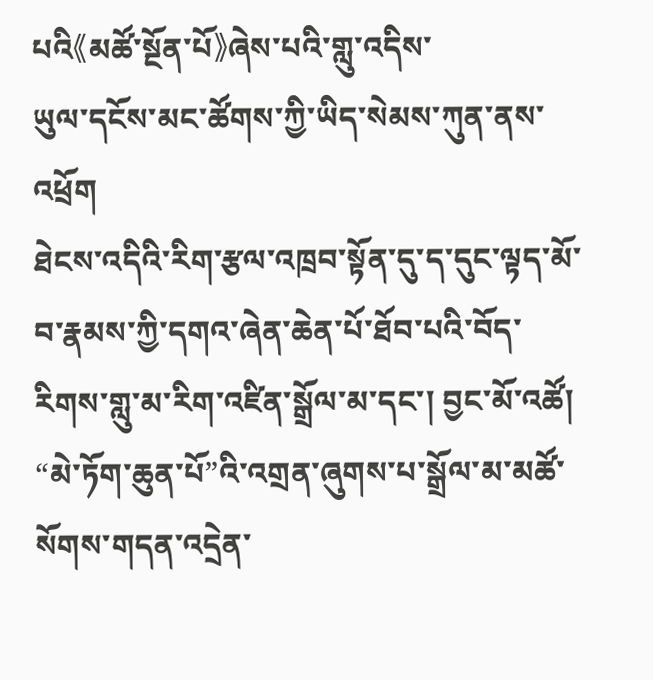པའི《མཚོ་སྔོན་པོ》ཞེས་པའི་གླུ་འདིས་
ཡུལ་དངོས་མང་ཚོགས་ཀྱི་ཡིད་སེམས་ཀུན་ནས་འཕྲོག
ཐེངས་འདིའི་རིག་རྩལ་འཁྲབ་སྟོན་དུ་ད་དུང་ལྟད་མོ་བ་རྣམས་ཀྱི་དགའ་ཞེན་ཆེན་པོ་ཐོབ་པའི་བོད་རིགས་གླུ་མ་རིག་འཛིན་སྒྲོལ་མ་དང་། བྱང་མོ་འཚོ། “མེ་ཏོག་ཆུན་པོ”འི་འགྲན་ཞུགས་པ་སྒྲོལ་མ་མཚོ་སོགས་གདན་འདྲེན་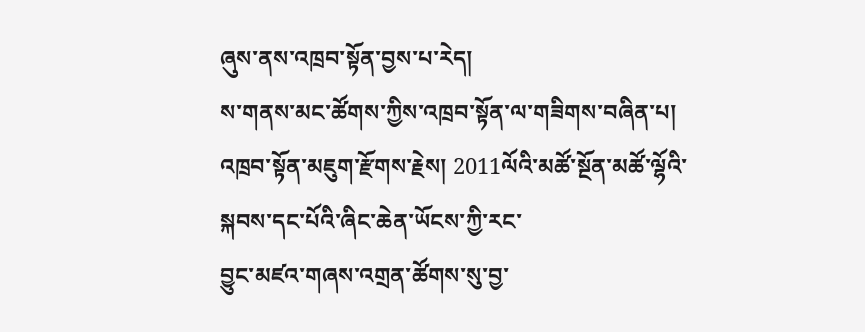ཞུས་ནས་འཁྲབ་སྟོན་བྱས་པ་རེད།
ས་གནས་མང་ཚོགས་ཀྱིས་འཁྲབ་སྟོན་ལ་གཟིགས་བཞིན་པ།
འཁྲབ་སྟོན་མཇུག་རྫོགས་རྗེས། 2011ལོའི་མཚོ་སྔོན་མཚོ་ལྷོའི་སྐབས་དང་པོའི་ཞིང་ཆེན་ཡོངས་ཀྱི་རང་
བྱུང་མཛའ་གཞས་འགྲན་ཚོགས་སུ་བྱ་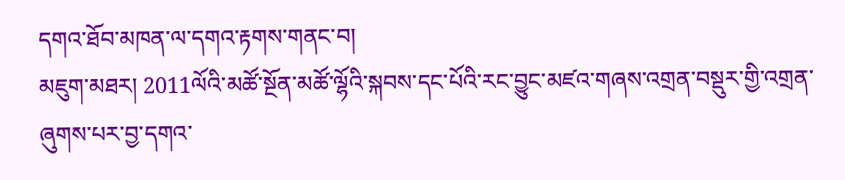དགའ་ཐོབ་མཁན་ལ་དགའ་རྟགས་གནང་བ།
མཇུག་མཐར། 2011ལོའི་མཚོ་སྔོན་མཚོ་ལྷོའི་སྐབས་དང་པོའི་རང་བྱུང་མཛའ་གཞས་འགྲན་བསྡུར་གྱི་འགྲན་ཞུགས་པར་བྱ་དགའ་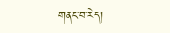གནང་བ་རེད།